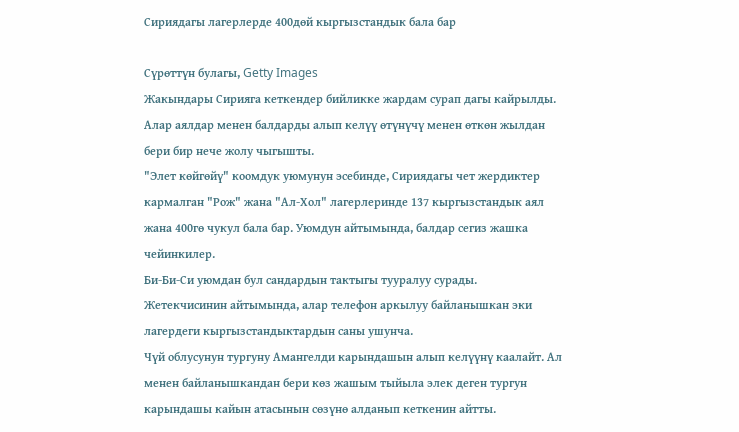Сириядагы лагерлерде 400дөй кыргызстандык бала бар

Сүрөттүн булагы, Getty Images
Жакындары Сирияга кеткендер бийликке жардам сурап дагы кайрылды. Алар аялдар менен балдарды алып келүү өтүнүчү менен өткөн жылдан бери бир нече жолу чыгышты.
"Элет көйгөйү" коомдук уюмунун эсебинде, Сириядагы чет жердиктер кармалган "Рож" жана "Ал-Хол" лагерлеринде 137 кыргызстандык аял жана 400гө чукул бала бар. Уюмдун айтымында, балдар сегиз жашка чейинкилер.
Би-Би-Си уюмдан бул сандардын тактыгы тууралуу сурады. Жетекчисинин айтымында, алар телефон аркылуу байланышкан эки лагердеги кыргызстандыктардын саны ушунча.
Чүй облусунун тургуну Амангелди карындашын алып келүүнү каалайт. Ал менен байланышкандан бери көз жашым тыйыла элек деген тургун карындашы кайын атасынын сөзүнө алданып кеткенин айтты.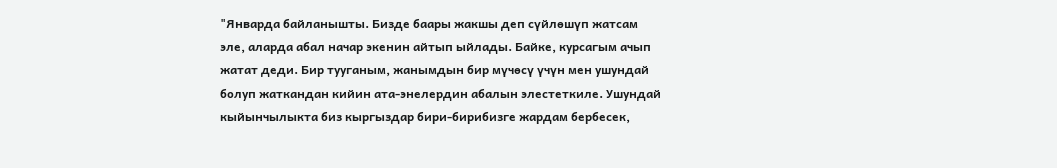"Январда байланышты. Бизде баары жакшы деп сүйлөшүп жатсам эле, аларда абал начар экенин айтып ыйлады. Байке, курсагым ачып жатат деди. Бир тууганым, жанымдын бир мүчөсү үчүн мен ушундай болуп жаткандан кийин ата-энелердин абалын элестеткиле. Ушундай кыйынчылыкта биз кыргыздар бири-бирибизге жардам бербесек,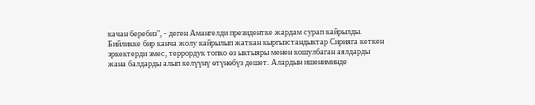качан беребиз", - деген Амангелди президентке жардам сурап кайрылды.
Бийликке бир канча жолу кайрылып жаткан кыргызстандыктар Сирияга кеткен эркектерди эмес, террордук топко өз ыктыяры менен кошулбаган аялдарды жана балдарды алып келүүнү өтүнөбүз дешет. Алардын ишениминде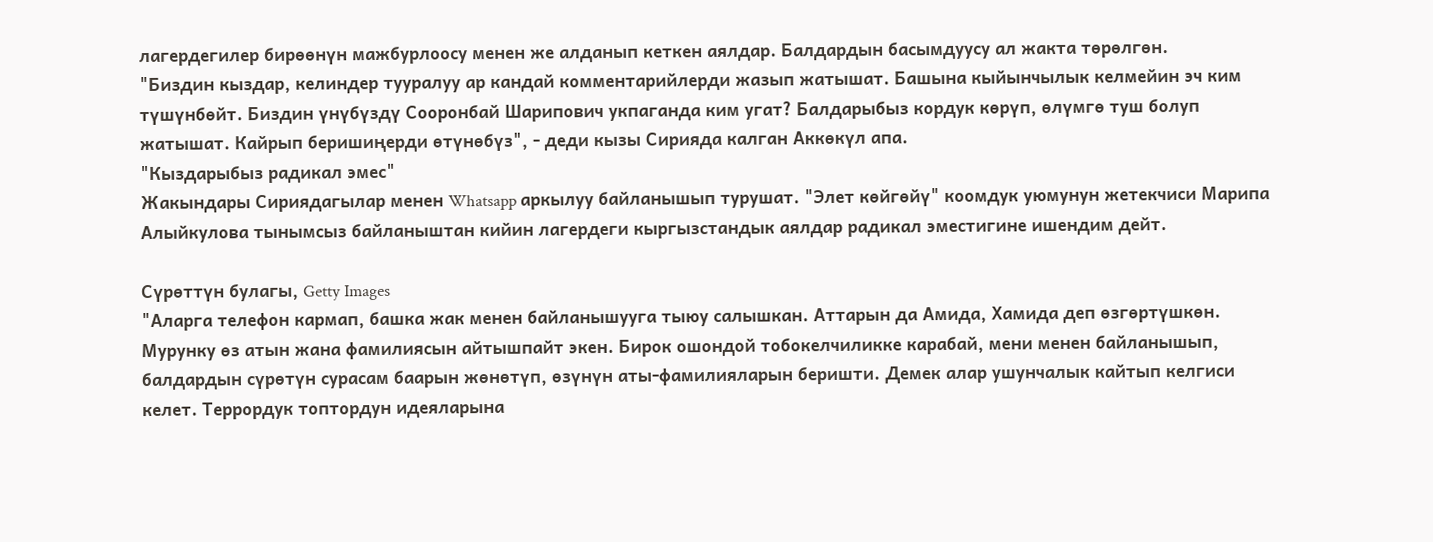лагердегилер бирөөнүн мажбурлоосу менен же алданып кеткен аялдар. Балдардын басымдуусу ал жакта төрөлгөн.
"Биздин кыздар, келиндер тууралуу ар кандай комментарийлерди жазып жатышат. Башына кыйынчылык келмейин эч ким түшүнбөйт. Биздин үнүбүздү Сооронбай Шарипович укпаганда ким угат? Балдарыбыз кордук көрүп, өлүмгө туш болуп жатышат. Кайрып беришиңерди өтүнөбүз", - деди кызы Сирияда калган Аккөкүл апа.
"Кыздарыбыз радикал эмес"
Жакындары Сириядагылар менен Whatsapp аркылуу байланышып турушат. "Элет көйгөйү" коомдук уюмунун жетекчиси Марипа Алыйкулова тынымсыз байланыштан кийин лагердеги кыргызстандык аялдар радикал эместигине ишендим дейт.

Сүрөттүн булагы, Getty Images
"Аларга телефон кармап, башка жак менен байланышууга тыюу салышкан. Аттарын да Амида, Хамида деп өзгөртүшкөн. Мурунку өз атын жана фамилиясын айтышпайт экен. Бирок ошондой тобокелчиликке карабай, мени менен байланышып, балдардын сүрөтүн сурасам баарын жөнөтүп, өзүнүн аты-фамилияларын беришти. Демек алар ушунчалык кайтып келгиси келет. Террордук топтордун идеяларына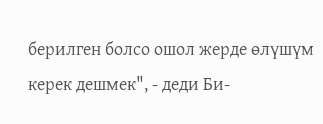берилген болсо ошол жерде өлүшүм керек дешмек", - деди Би-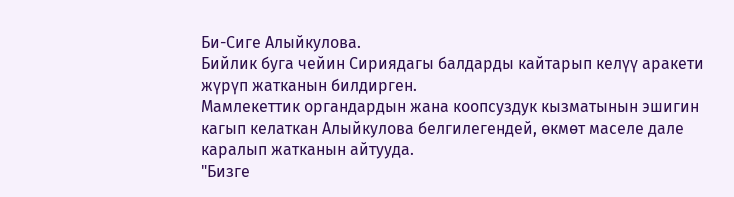Би-Сиге Алыйкулова.
Бийлик буга чейин Сириядагы балдарды кайтарып келүү аракети жүрүп жатканын билдирген.
Мамлекеттик органдардын жана коопсуздук кызматынын эшигин кагып келаткан Алыйкулова белгилегендей, өкмөт маселе дале каралып жатканын айтууда.
"Бизге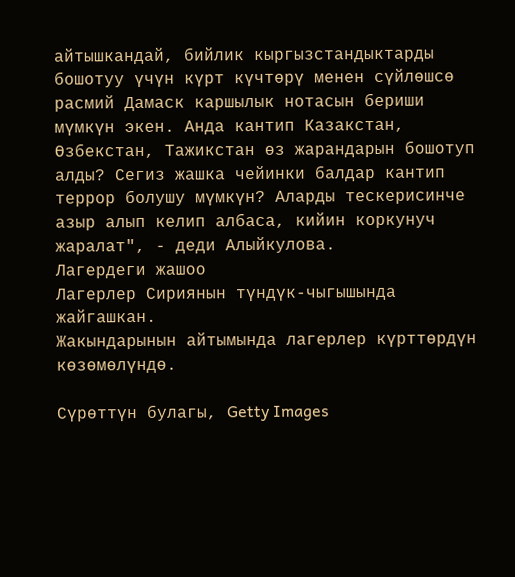айтышкандай, бийлик кыргызстандыктарды бошотуу үчүн күрт күчтөрү менен сүйлөшсө расмий Дамаск каршылык нотасын бериши мүмкүн экен. Анда кантип Казакстан, Өзбекстан, Тажикстан өз жарандарын бошотуп алды? Сегиз жашка чейинки балдар кантип террор болушу мүмкүн? Аларды тескерисинче азыр алып келип албаса, кийин коркунуч жаралат", - деди Алыйкулова.
Лагердеги жашоо
Лагерлер Сириянын түндүк-чыгышында жайгашкан.
Жакындарынын айтымында лагерлер күрттөрдүн көзөмөлүндө.

Сүрөттүн булагы, Getty Images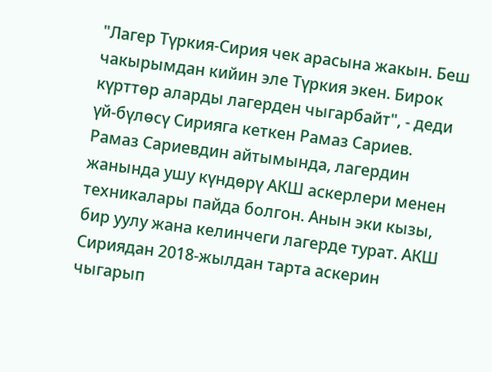"Лагер Түркия-Сирия чек арасына жакын. Беш чакырымдан кийин эле Түркия экен. Бирок күрттөр аларды лагерден чыгарбайт", - деди үй-бүлөсү Сирияга кеткен Рамаз Сариев.
Рамаз Сариевдин айтымында, лагердин жанында ушу күндөрү АКШ аскерлери менен техникалары пайда болгон. Анын эки кызы, бир уулу жана келинчеги лагерде турат. АКШ Сириядан 2018-жылдан тарта аскерин чыгарып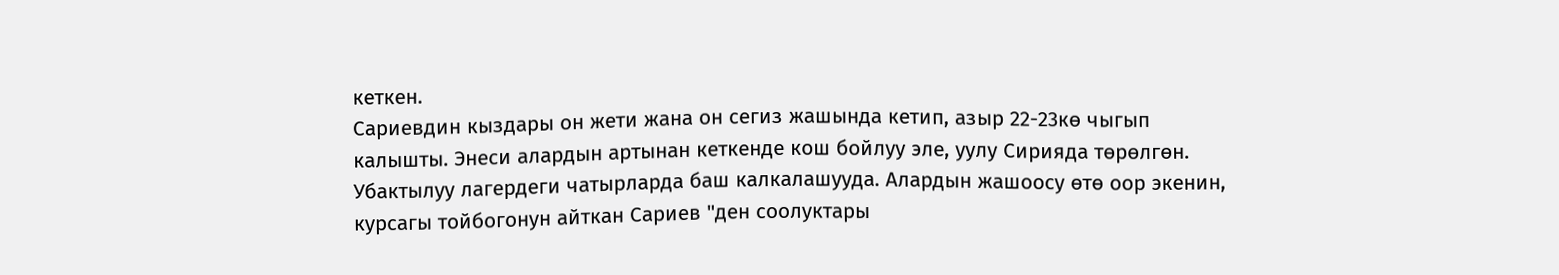кеткен.
Сариевдин кыздары он жети жана он сегиз жашында кетип, азыр 22-23кө чыгып калышты. Энеси алардын артынан кеткенде кош бойлуу эле, уулу Сирияда төрөлгөн. Убактылуу лагердеги чатырларда баш калкалашууда. Алардын жашоосу өтө оор экенин, курсагы тойбогонун айткан Сариев "ден соолуктары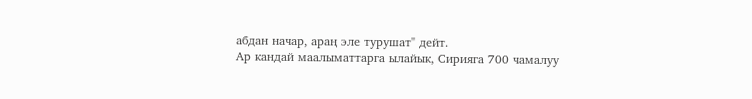абдан начар, араң эле турушат" дейт.
Ар кандай маалыматтарга ылайык, Сирияга 700 чамалуу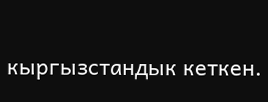кыргызстандык кеткен.